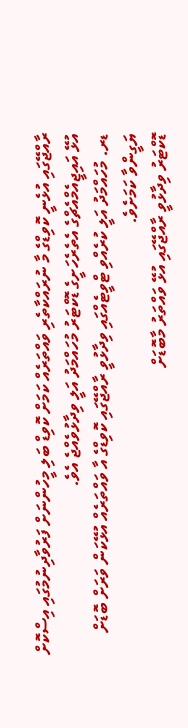ރާއްޖޭގައި އުޅެނީ ކޮވިޑްގެ މާ ނުރައްކާތެރި ވައްތަރެއް ކަމަށް ކޮވިޑް ބަލި މީހުންނަށް ފަރުވާދިނުމުގައި އިސްކޮށް އުޅޭ އައިޖީއެމްއެޗްގެ އެތެރެހަށީގެ ޑޮކްޓަރު މުހައްމަދު އަލީ ވިދާޅުވެއްޖެ އެވެ.
ޑރ. މުހައްމަދު އަލީ ކުރެއްވި ޓްވީޓެއްގައި ވިދާޅުވީ ރާއްޖޭގައި ކޮވިޑްގެ އާ ވައްތަރެއް އުޅޭކަން ވަރަށް ބޮޑަށް ޔަގީންވާ ކަމަށެވެ.
ޑޮކްޓަރު ވިދާޅުވީ ރާއްޖޭގައި އުޅޭ ވައްތަރު މާބޮޑަށް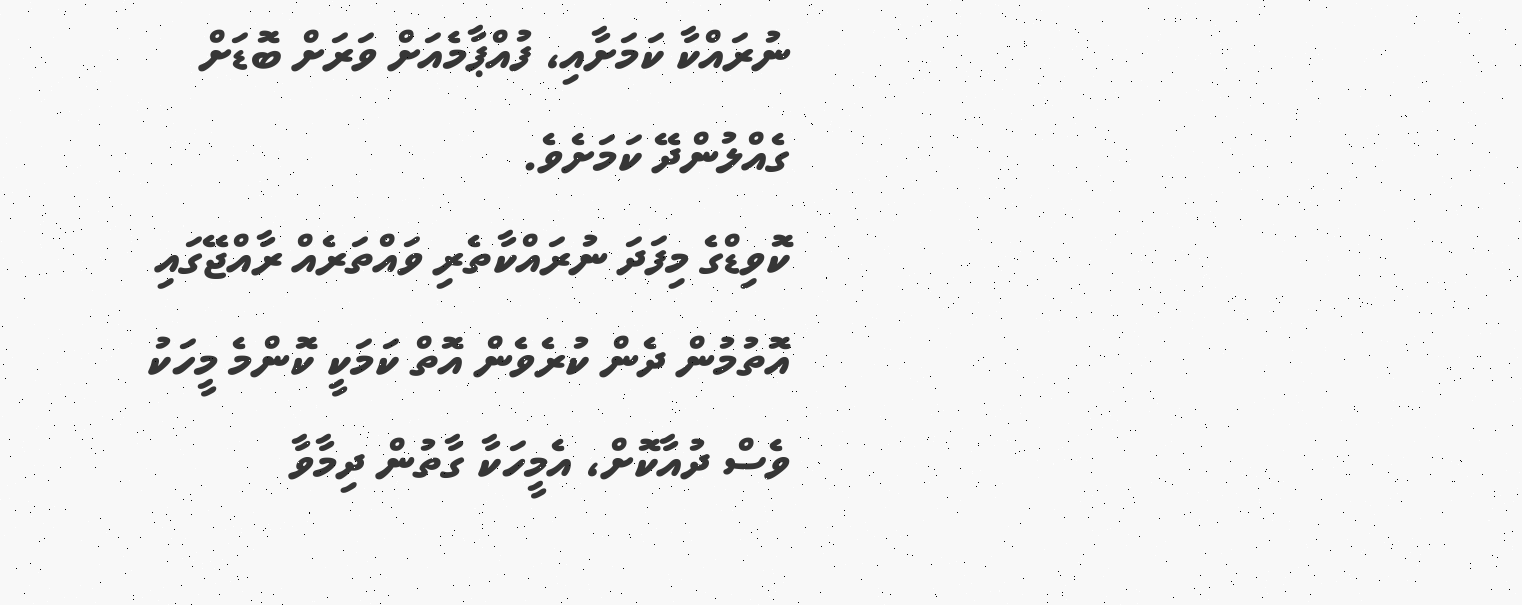ނުރައްކާ ކަމަށާއި، ފުއްޕާމެއަށް ވަރަށް ބޮޑަށް ގެއްލުންދޭ ކަމަށެވެ.
ކޮވިޑްގެ މިފަދަ ނުރައްކާތެރި ވައްތަރެއް ރާއްޖޭގައި އޮތުމުން ދެން ކުރެވެން އޮތް ކަމަކީ ކޮންމެ މީހަކު ވެސް ދުއާކޮށް، އެމީހަކާ ގާތުން ދިމާވާ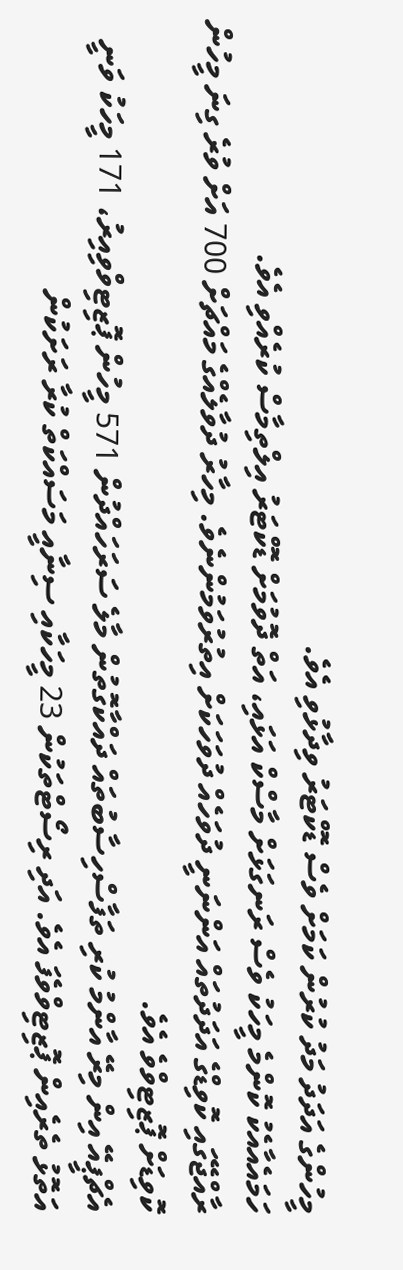މީހުންގެ އަދަދު މަދު ކުރުން ކަމަށް ވެސް ޑޮކްޓަރު ވިދާޅުވި އެވެ.
ހަމައެއާއެކު ކޮންމެ މީހަކު ވެސް ރަނގަޅަށް މާސްކް އަޅައި، އަތް ދޮވުމަށް ޑޮކްޓަރު އިލްތިމާސް ކުރެއްވި އެވެ.
ރާއްޖޭގައި ކޮވިޑްގެ އަދަދުތައް އަންނަނީ ދުވަހެއް ދުވަހަކަށް އިތުރުވަމުންނެވެ. މިހާރު ދުވާލެއްގެ މައްޗަށް 700 އަށް ވުރެ ގިނަ މީހުން ކޮވިޑަށް ޕޮޒިޓިވްވެ އެވެ.
އެޗްޕީއޭ އިން މިރޭ އާންމު ކުރި ތަފާސްހިސާބުތައް ދައްކާގޮތުން މާލެ ސަރަހައްދުން 571 މީހުން ޕޮޒިޓިވްވިއިރު، 171 މީހަކު ވަނީ އަތޮޅު ތެރެއިން ޕޮޒިޓިވްވެފަ އެވެ. އަދި ރިސޯޓްތަކުން 23 މީހަކާއި ސިނާއީ މަސައްކަތް ކުރާ ރަށަކުން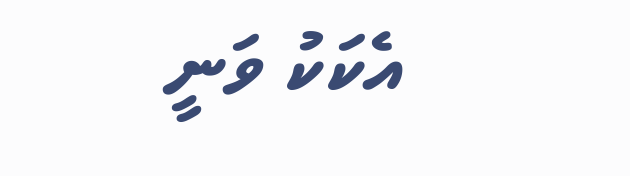އެކަކު ވަނީ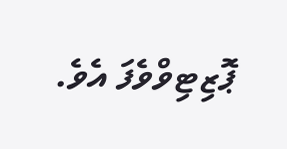ޕޮޒިޓިވްވެފަ އެވެ.